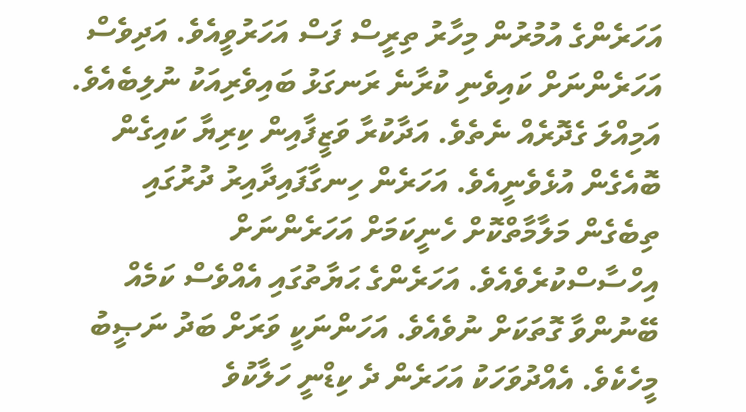އަހަރެންގެ އުމުރުން މިހާރު ތިރީސް ފަސް އަހަރުވީއެވެ. އަދިވެސް އަހަރެންނަށް ކައިވެނި ކުރާނެ ރަނގަޅު ބައިވެރިއަކު ނުލިބެއެވެ. އަމިއްލަ ގެދޮރެއް ނެތެވެ. އަދާކުރާ ވަޒީފާއިން ކިރިޔާ ކައިގެން ބޮއެގެން އުޅެވެނީއެވެ. އަހަރެން ހިނގާފައިދާއިރު ދުރުގައި ތިބެގެން މަލާމާތްކޮށް ހެނީކަމަށް އަހަރެންނަށް އިހްސާސްކުރެވެއެވެ. އަހަރެންގެ ޙަޔާތުގައި އެއްވެސް ކަމެއް ބޭނުންވާ ގޮތަކަށް ނުވެއެވެ. އަހަންނަކީ ވަރަށް ބަދު ނަޞީބު މީހެކެވެ. އެއްދުވަހަކު އަހަރެން ދެ ކިޑްނީ ހަލާކުވެ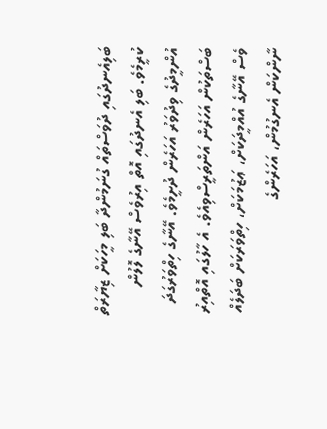ބަލިއެނދުގައި ދުވަސްތައް ގުނަމުންދާ ބަލި މީހަކަށް ޒިޔާރަތް ކުރީމެވެ. ބަލި އެނދުގައި އޮތް އިރުވެސް އޭނާގެ ލޮލުން އުންމީދުގެ ވިދުވަރު އަހަރެން ދުށީމެވެ. އޭނާގެ ހިތްވަރުގަދަ ބަސްތަކުން އަހަރެން އަންތަރީސްވިއެވެ. އެ ހާލުގައި އޮތްއިރު ވެސް އޭނާގެ އުއްމީދަކަށް، ޢަޒުމަކަށް، ހިތްވަރަކަށް ބަދަލެއް ނާންކަން އެނގުމުން، އަހަރެންގެ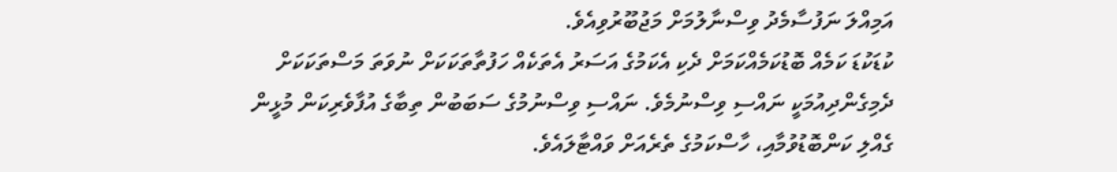އަމިއްލަ ނަފުސާމެދު ވިސްނާލުމަށް މަޖުބޫރުވިއެވެ.
ކުޑަކުޑަ ކަމެއް ބޮޑުކަމެއްކަމަށް ދެކި އެކަމުގެ އަސަރު އެތަކެއް ހަފުތާތަކަކަށް ނުވަތަ މަސްތަކަކަށް ދެމިގެންދިއުމަކީ ނައްސި ވިސްނުމެވެ. ނައްސި ވިސްނުމުގެ ސަބަބުން ތިބާގެ އުފާވެރިކަން މުޅީން ގެއްލި ކަންބޮޑުވުމާއި، ހާސްކަމުގެ ތެރެއަށް ވައްޓާލައެވެ.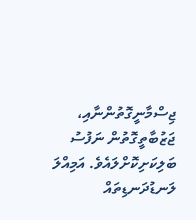ޖިސްމާނީގޮތުންނާއި، ޖަޒުބާތީގޮތުން ނަފުސު ބަލިކަށިކޮށްލައެވެ. އަމިއްލަ ލަނޑުދަނޑިތައް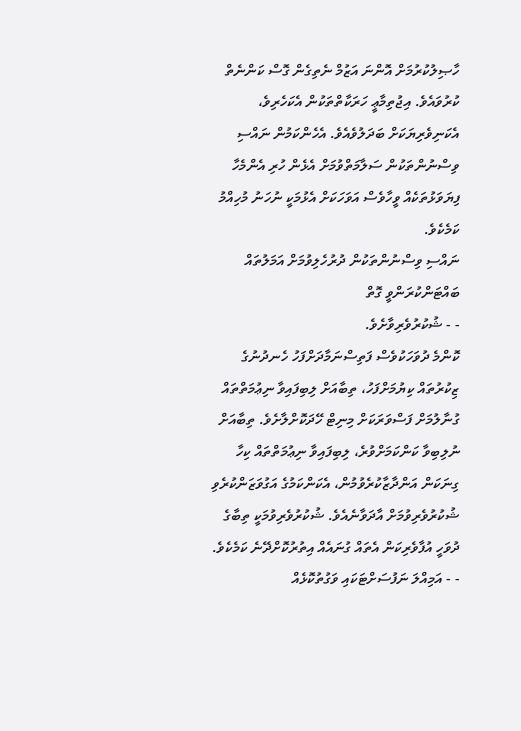ހާޞިލުކުރުމަށް އޮންނަ އަޒުމް ނެތިގެން ގޮސް ކަންނެތް ކުރުވައެވެ. އިޖުތިމާޢީ ހަރަކާތްތަކުން އެކަހެރިވެ، އެކަނިވެރިޔަކަށް ބަދަލުވެއެވެ. އެހެންކަމުން ނައްސި ވިސްނުންތަކުން ސަލާމަތްވުމަށް އެޅެން ހުރި އެންމެހާ ފިޔަވަޅުތަކެއް ވީހާވެސް އަވަހަކަށް އެޅުމަކީ ނުހަނު މުހިއްމު ކަމެކެވެ.
ނައްސި ވިސްނުންތަކުން ދުރުހެލިވުމަށް އަމަލުތައް ބައްޓަންކުރަންވީ ގޮތް
- - ޝުކުރުވެރިވާށެވެ.
ކޮންމެ ދުވަހަކުވެސް ފަތިސްނަމާދަށްފަހު ހެނދުނުގެ ޒިކުރުތައް ކިޔުމަށްފަހު، ތިބާއަށް ލިބިފައިވާ ނިޢުމަތްތައް ގުނާލުމަށް ފަސްވަރަކަށް މިނިޓް ހޭދަކޮށްލާށެވެ. ތިބާއަށް ނުލިބިވާ ކަންކަމަށްވުރެ، ލިބިފައިވާ ނިޢުމަތްތައް ކިހާ ގިނަކަން އަންދާޒާކުރެވުމުން، އެކަންކަމުގެ އަގުވަޒަންކުރެވި ޝުކުރުވެރިވުމަށް އާދަވާނެއެވެ. ޝުކުރުވެރިވުމަކީ ތިބާގެ ދުވަހީ އުފާވެރިކަން އެތައް ގުނައެއް އިތުރުކޮށްދޭނެ ކަމެކެވެ.
- - އަމިއްލަ ނަފުސަށްޓަކައި ވަގުތުކޮޅެއް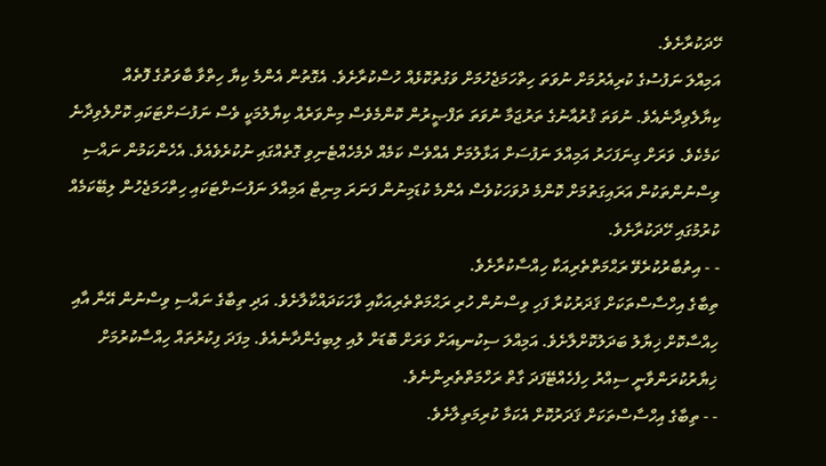ހޭދަކުރާށެވެ.
އަމިއްލަ ނަފުސުގެ ކުރިއެރުމަށް ނުވަތަ ހިތްހަމަޖެހުމަށް ވަގުތުކޮޅެއް ހުސްކުރާށެވެ. އެގޮތުން އެންމެ ކިޔާ ހިތްވާ ބާވަތުގެ ފޮތެއް ކިޔާލެވިދާނެއެވެ. ނުވަތަ ޤުރުއާނުގެ ތަރުޖަމާ ނުވަތަ ތަފްޞީރުން ކޮންމެވެސް މިންވަރެއް ކިޔާލުމަކީ ވެސް ނަފުސަށްޓަކައި ކޮށްލެވިދާނެ ކަމެކެވެ. ވަރަށް ގިނަފަހަރު އަމިއްލަ ނަފުސަށް އަޅާލުމަށް އެއްވެސް ކަމެއް ދެމެހެއްޓެނިވި ގޮތެއްގައި ނުކުރެވެއެވެ. އެހެންކަމުން ނައްސި ވިސްނުންތަކުން އަރައިގަތުމަށް ކޮންމެ ދުވަހަކުވެސް އެންމެ ކުޑަމިނުން ފަނަރަ މިނިޓް އަމިއްލަ ނަފުސަށްޓަކައި ހިތްހަމަޖެހުން ލިބޭކަމެއް ކުރުމުގައި ހޭދަކުރާށެވެ.
- - އިތުބާރުކުރެވޭ ރަޙްމަތްތެރިއަކާ ހިއްސާކުރާށެވެ.
ތިބާގެ އިހްސާސްތަކަށް ޤަދަރުކުރާ ފަހި ވިސްނުން ހުރި ރަޙްމަތްތެރިއަކާއި ވާހަކަދައްކާލާށެވެ. އަދި ތިބާގެ ނައްސި ވިސްނުން އޭނާ އާއި ހިއްސާކޮށް ޚިޔާލު ބަދަލުކޮށްލާށެވެ. އަމިއްލަ ސިކުނޑިއަށް ވަރަށް ބޮޑަށް ލުއި ލިބިގެންދާނެއެވެ. މިފަދަ ފިކުރުތައް ހިއްސާކުރުމަށް ޚިޔާރުކުރަންވާނީ ސިއްރު ހިފެހެއްޓޭފަދަ ގާތް ރަހްމަތްތެރިންނެވެ.
- - ތިބާގެ އިހްސާސްތަކަށް ޤަދަރުކޮށް އެކަމާ ކުރިމަތިލާށެވެ.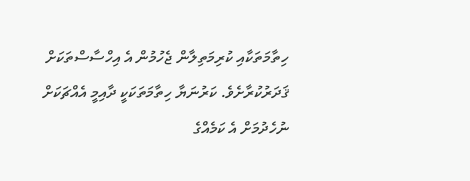ހިތާމަތަކާއި ކުރިމަތިލާން ޖެހުމުން އެ އިހްސާސްތަކަށް ޤަދަރުކުރާށެވެ. ކަރުނަޔާ ހިތާމަތަކަކީ ދާއިމީ އެއްޗަކަށް ނުހެދުމަށް އެ ކަމެއްގެ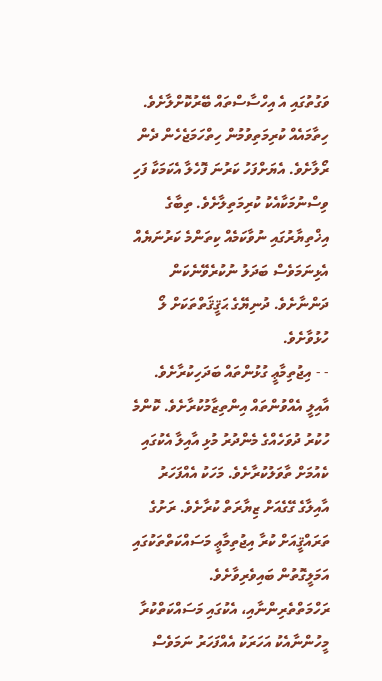ވަގުތުގައި އެ އިހްސާސްތައް ބޭރުކޮށްލާށެވެ. ހިތާމައެއް ކުރިމަތިވުމުން ހިތްހަމަޖެހެން ދެން ރޯލާށެވެ. އެޔަށްފަހު ކަރުނަ ފޮހެލާ އެކަމަކާ ފަހި ވިސްނުމަކާއެކު ކުރިމަތިލާށެވެ. ތިބާގެ އިޚްތިޔާރުގައި ނުވާކަމެއް ކިތަންމެ ކަރުނަޔެއް އެޅިނަމަވެސް ބަދަލު ނުކުރެވޭނެކަން ދަންނާށެވެ. ދުނިޔޭގެ ޙަޤީޤަތްތަކަށް ލޯ ހުޅުވާށެވެ.
- - އިޖުތިމާޢީ ގުޅުންތައް ބަދަހިކުރާށެވެ.
އާއިލީ އެއްވުންތައް އިންތިޒާމުކުރާށެވެ. ކޮންމެ ހުކުރު ދުވަހެއްގެ މެންދުރު މުޅި އާއިލާ އެކުގައި ކެއުމަށް ތާވަލުކުރާށެވެ. މަހަކު އެއްފަހަރު އާއިލާގެ ގޭގެއަށް ޒިޔާރަތް ކުރާށެވެ. ރަށުގެ ތަރައްޤީއަށް ކުރާ އިޖުތިމާޢީ މަސައްކަތްތަކުގައި އަމަލީގޮތުން ބައިވެރިވާށެވެ. ރަހްމަތްތެރިންނާއި، އެކުގައި މަސައްކަތްކުރާ މީހުންނާއެކު އަހަރަކު އެއްފަހަރު ނަމަވެސް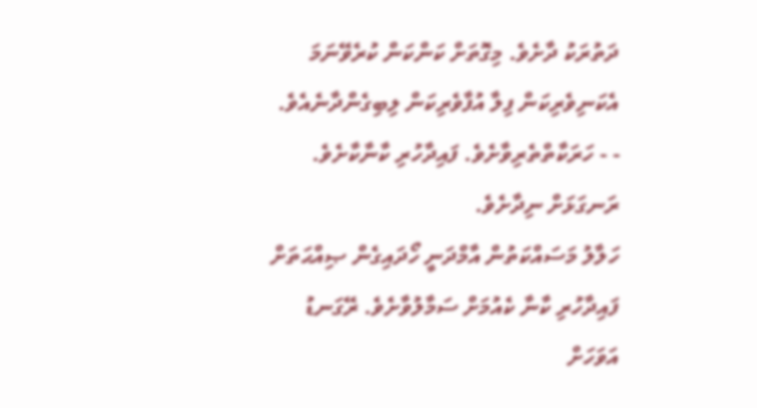ދަތުރަކު ދާށެވެ. މިގޮތަށް ކަންކަން ކުރެވޭނަމަ އެކަނިވެރިކަން ފިލާ އުފާވެރިކަން ލިބިގެންދާނެއެވެ.
- - ހަރަކާތްތެރިވާށެވެ. ފައިދާހުރި ކާނާކާށެވެ. ރަނގަޅަށް ނިދާށެވެ.
ހަލާލު މަސައްކަތުން އާމްދަނީ ހޯދައިގެން ޞިއްޙަތަށް ފައިދާހުރި ކާނާ ކެއުމަށް ސަމާލުވާށެވެ. ރޭގަނޑު އަވަހަށް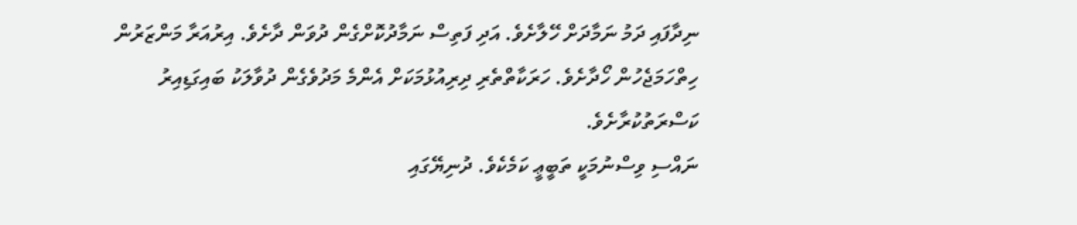ނިދާފައި ދަމު ނަމާދަށް ހޭލާށެވެ. އަދި ފަތިސް ނަމާދުކޮށްގެން ދުވަން ދާށެވެ. އިރުއަރާ މަންޒަރުން ހިތްހަމަޖެހުން ހޯދާށެވެ. ހަރަކާތްތެރި ދިރިއުޅުމަކަށް އެންމެ މަދުވެގެން ދުވާލަކު ބައިގަޑިއިރު ކަސްރަތުކުރާށެވެ.
ނައްސި ވިސްނުމަކީ ތަބީޢީ ކަމެކެވެ. ދުނިޔޭގައި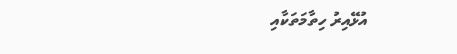އުޅޭއިރު ހިތާމަތަކާއި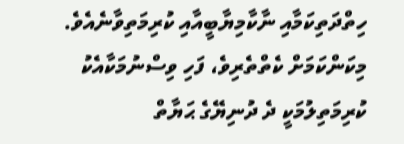ހިތްދަތިކަމާއި ނާކާމިޔާބީއާއި ކުރިމަތިވާނެއެވެ. މިކަންކަމަށް ކެތްތެރިވެ، ފަހި ވިސްނުމަކާއެކު ކުރިމަތިލުމަކީ ދެ ދުނިޔޭގެ ޙަޔާތް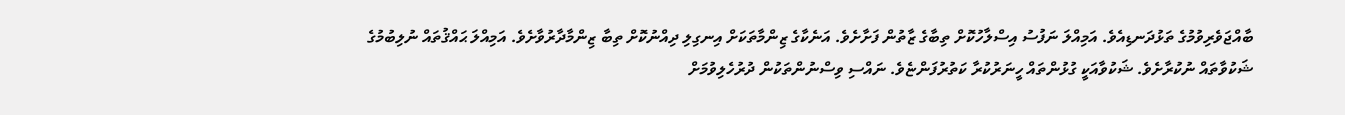ބާއްޖަވެރިވުމުގެ ތަޅުދަނޑިއެވެ. އަމިއްލަ ނަފުސު އިސްލާހުކޮށް ތިބާގެ ޒާތުން ފަށާށެވެ. އަނެކާގެ ޒިންމާތަކަށް އިނގިލި ދިއްނުކޮށް ތިބާ ޒިންމާދާރުވާށެވެ. އަމިއްލަ ޙައްޤުތައް ނުލިބުމުގެ ޝަކުވާތައް ނުކުރާށެވެ. ޝަކުވާއަކީ ގުޅުންތައް ހީނަރުކުރާ ކަތުރުފަންޏެވެ. ނައްސި ވިސްނުންތަކުން ދުރުހެލިވުމަށް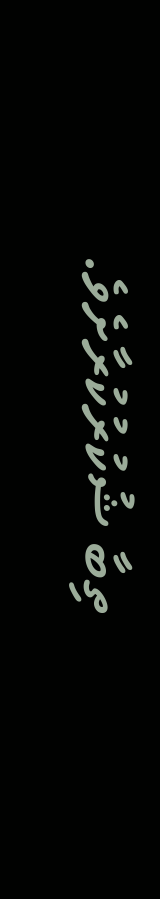ތިބާ ޝުކުރުކުރާށެވެ.